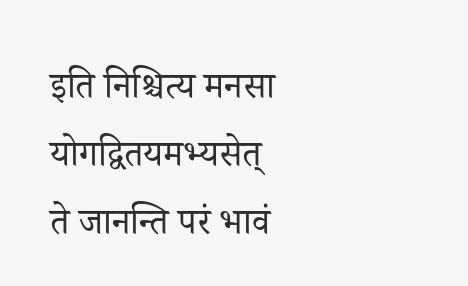इति निश्चित्य मनसा योगद्वितयमभ्यसेत्
ते जानन्ति परं भावं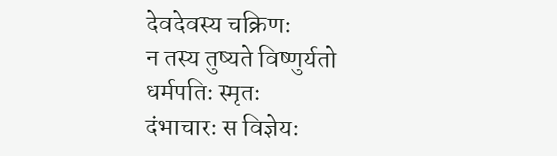देवदेवस्य चक्रिणः
न तस्य तुष्यते विष्णुर्यतो धर्मपतिः स्मृतः
दंभाचारः स विज्ञेयः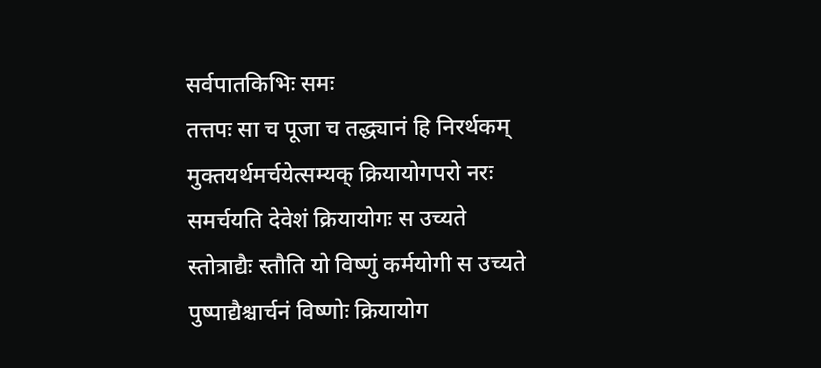सर्वपातकिभिः समः
तत्तपः सा च पूजा च तद्ध्यानं हि निरर्थकम्
मुक्तयर्थमर्चयेत्सम्यक् क्रियायोगपरो नरः
समर्चयति देवेशं क्रियायोगः स उच्यते
स्तोत्राद्यैः स्तौति यो विष्णुं कर्मयोगी स उच्यते
पुष्पाद्यैश्चार्चनं विष्णोः क्रियायोग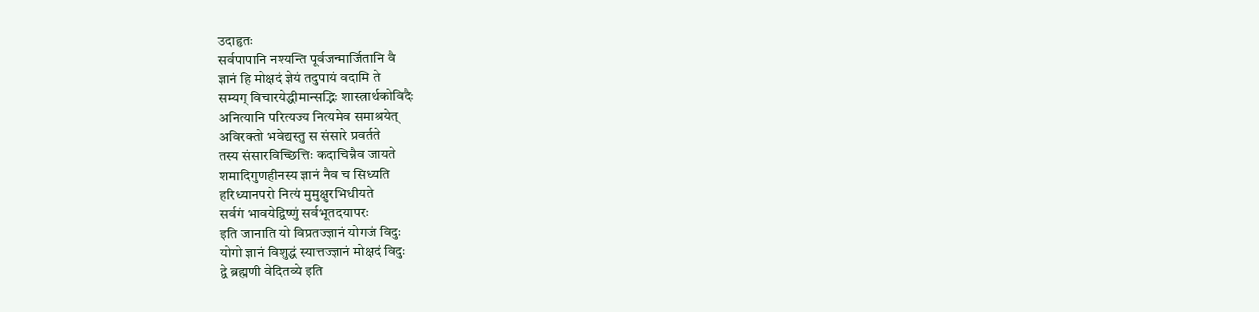उदाहृतः
सर्वपापानि नश्यन्ति पूर्वजन्मार्जितानि वै
ज्ञानं हि मोक्षदं ज्ञेयं तदुपायं वदामि ते
सम्यग् विचारयेद्धीमान्सद्भिः शास्त्रार्थकोविदैः
अनित्यानि परित्यज्य नित्यमेव समाश्रयेत्
अविरक्तो भवेद्यस्तु स संसारे प्रवर्तते
तस्य संसारविच्छित्तिः कदाचिन्नैव जायते
शमादिगुणहीनस्य ज्ञानं नैव च सिध्यति
हरिध्यानपरो नित्यं मुमुक्षुरभिधीयते
सर्वगं भावयेद्विष्णुं सर्वभूतदयापरः
इति जानाति यो विप्रतज्ज्ञानं योगजं विदुः
योगो ज्ञानं विशुद्धं स्यात्तज्ज्ञानं मोक्षदं विदुः
द्वे ब्रह्मणी वेदितव्ये इति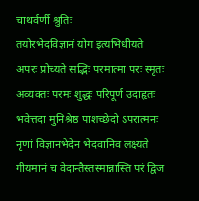चाथर्वर्णी श्रुतिः
तयोरभेदविज्ञानं योग इत्यभिधीयते
अपरः प्रोच्यते सद्भिः परमात्मा परः स्मृतः
अव्यक्तः परमः शुद्धः परिपूर्ण उदाहृतः
भवेत्तदा मुनिश्रेष्ठ पाशच्छेदो ऽपरात्मनः
नृणां विज्ञानभेदेन भेदवानिव लक्ष्यते
गीयमानं च वेदान्तैस्तस्मान्नास्ति परं द्विज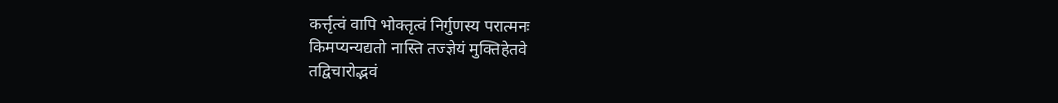कर्त्तृत्वं वापि भोक्तृत्वं निर्गुणस्य परात्मनः
किमप्यन्यद्यतो नास्ति तज्ज्ञेयं मुक्तिहेतवे
तद्विचारोद्भवं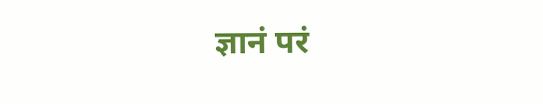ज्ञानं परं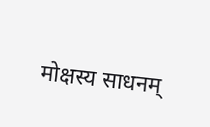मोक्षस्य साधनम्